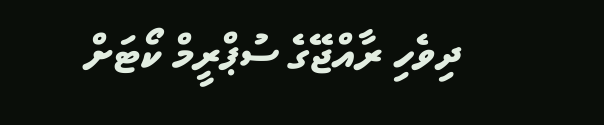ދިވެހި ރާއްޖޭގެ ސުޕްރީމް ކޯޓަށް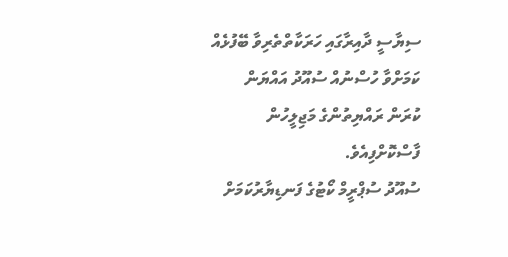ސިޔާސީ ދާއިރާގައި ހަރަކާތްތެރިވާ ބޭފުޅެއް ކަމަށްވާ ހުސްނުއް ސުއޫދު އައްޔަން ކުރަން ރައްޔިތުންގެ މަޖިލީހުން ފާސްކޮށްފިއެވެ.
ސުއޫދު ސުޕްރީމް ކޯޓުގެ ފަނޑިޔާރުކަމަށް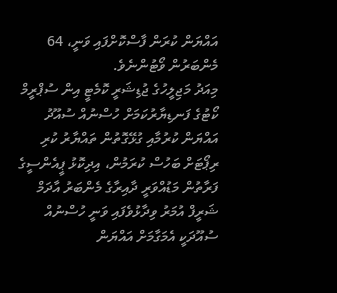އައްޔަން ކުރަން ފާސްކޮށްފައި ވަނީ، 64 މެންބަރުން ވޯޓުންނެވެ.
މިއަދު މަޖިލީހުގެ ޖުޑިޝަރީ ކޮމެޓީ އިން ސުޕްރީމް ކޯޓުގެ ފަނޑިޔާރުކަމަށް ހުސްނުއް ސުއޫދު އައްޔަން ކުރުމާއި ގުޅޭގޮތުން ތައްޔާރު ކުރި ރިޕޯޓަށް ބަހުސް ކުރަމުން، އިދިކޮޅު ޕީއެންސީގެ ފަރާތުން މަޑުއްވަރީ ދާއިރާގެ މެންބަރު އާދަމް ޝަރީފް އުމަރު ވިދާޅުވެފައި ވަނީ ހުސްނުއް ސުއޫދަކީ އެމަގާމަށް އައްޔަން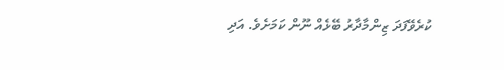ކުރެވޭފަދަ ޒިންމާދާރު ބޭޅެއް ނޫން ކަމަށެވެ. އަދި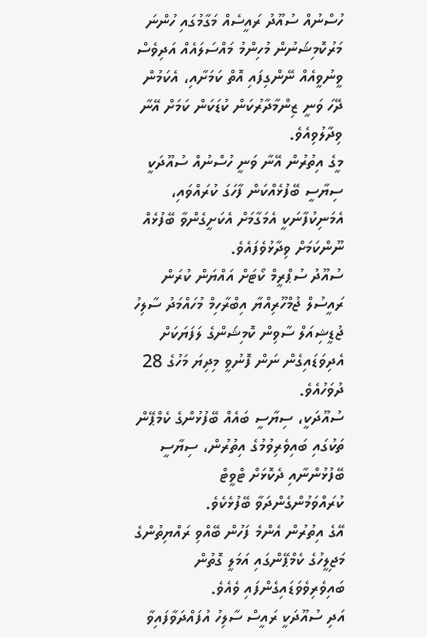ހުސްނުއް ސުއޫދު ރައީސެއް މަގާމުގައި ހުންނަ މަރުކޮމިޝަނުން މުހިންމު މައްސަލައެއް އަދިވެސް ވީނުވީއެއް ނޭންގިފައި އޮތް ކަމަށާއި، އެކަމުން ދޭހަ ވަނީ ޒިންމާދާރުކަން ކުޑަކަން ކަމަށް އޭނާ ވިދާލުވިއެވެ.
މީގެ އިތުރުން އޭނާ ވަނީ ހުސްނުއް ސުއޫދަކީ ސިޔާސީ ބޭފުޅެއްކަން ފާހަގަ ކުރައްވައި، އެމަނިކުފާނަކީ އެމަގާމަށް އެކަށީގެންވާ ބޭފުޅެއް ނޫންކަމަށް ވިދާޅުވެފައެވެ.
ސުއޫދު ސުޕްރީމް ކޯޓަށް އައްޔަން ކުރަން ރައީސުލް ޖުމްހޫރިއްޔާ އިބްރާހިމް މުހައްމަދު ސާލިހު ޖުޑީޝިއަލް ސާވިން ކޮމިޝަންގެ ލަފަޔަކަށް އެދިވަޑައިގެން ނަން ފޮނުވީ މިދިޔަ މަހުގެ 28 ދުވަހުއެވެ.
ސުއޫދަކީ، ސިޔާސީ ބައެއް ބޭފުޅުންގެ ކެމްޕޭން ތަކުގައި ބައިވެރިވުމުގެ އިތުރުން، ސިޔާސީ ބޭފުޅުންނާއި ދެކޮޅަށް ޓްވީޓް ކުރައްވަމުންގެންދަވާ ބޭފުޅެކެވެ.
އޭގެ އިތުރުން އެންމެ ފަހުން ބޭއްވި ރައްޔިތުންގެ މަޖިލީހުގެ ކެމްޕޭންގައި އަމަލީ ގޮތުން ބައިވެރިވެވަޑައިގެންފައި ވެއެވެ.
އަދި ސުއޫދަކީ ރައީސް ސާލިހު އުފައްދަވާފައިވާ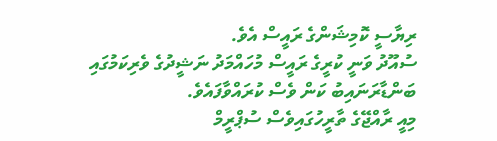ރިޔާސީ ކޮމިޝަންގެ ރައީސް އެވެ.
ސުއޫދު ވަނީ ކުރީގެ ރައީސް މުހައްމަދު ނަޝީދުގެ ވެރިކަމުގައި ބަންޑާރަނައިބު ކަން ވެސް ކުރައްވާފައެވެ.
މިއީ ރާއްޖޭގެ ތާރީހުގައިވެސް ސުޕްރީމް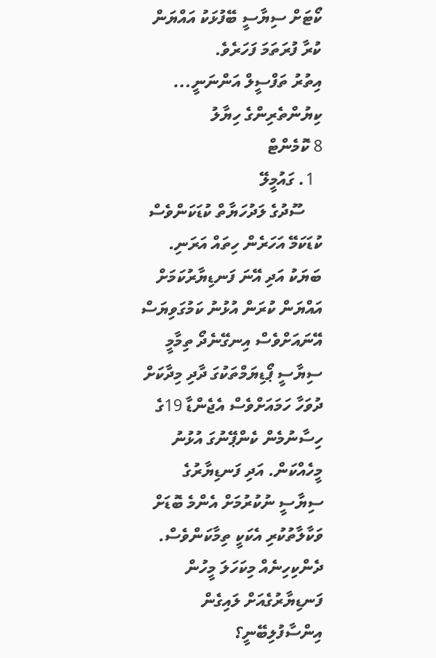ކޯޓަށް ސިޔާސީ ބޭފުޅަކު އައްޔަން ކުރާ ފުރަތަމަ ފަހަރެވެ.
އިތުރު ތަފްސީލް އަންނަނީ...
ކިޔުންތެރިންގެ ހިޔާލު
8 ކޮމެންޓް
  1. ގައުމީލޭ
    ސޫދުގެ ލަދުހަޔާތް ކުޑަކަންވެސް ކުޑަކަމޭ އަހަރެން ހިތައް އަރަނި. ބަޔަކު އަދި އޭނަ ފަނޑިޔާރުކަމަށް އައްޔަން ކުރަން އުޅުނު ކަމުގަވިޔަސް އޭނައަށްވެސް އިނގޭނެދޯ ތިމާމީ ސިޔާސީ ޕޯޑިޔަމްތަކުގަ ދާދި މިދާކަށް ދުވަހާ ހަމައަށްވެސް އެޖެންޑާ 19ގެ ހިސާނުމެން ކެންޕޭނުގަ އުޅުނު މީހެއްކަން. އަދި ފަނޑިޔާރުގެ ސިޔާސީ ނުކުރުމަށް އެންމެ ބޮޑަށް ވަކާލާތުކުރި އެކަކީ ތިމާކަންވެސް. ދެންކިހިނެއް މިކަހަލަ މީހުން ފަނޑިޔާރުގެއަށް ލައިގެން އިންސާފުލިބޭނީ؟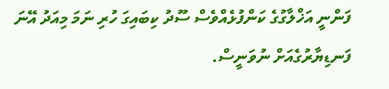ފަންނީ އަޚްލާގުގެ ކަންފުޅެއްވެސް ސޫދު ކިބައިގަ ހުރި ނަމަ މިއަދު އޭނަ ފަނޑިޔާރުގެއަށް ނުވަނީސް.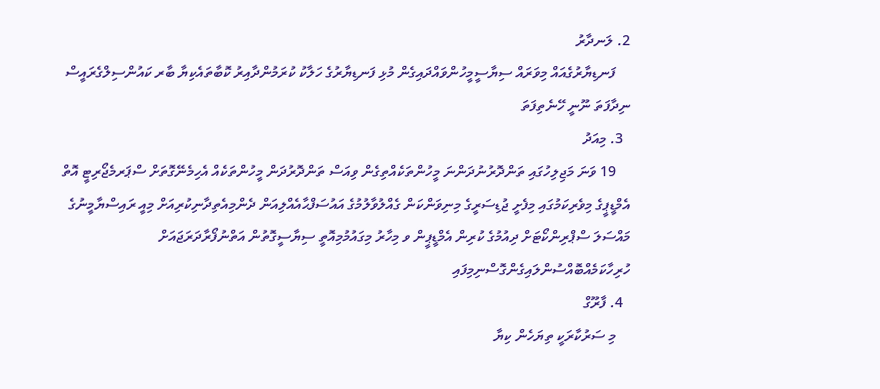2. ލަނދާރު
    ފަނޑިޔާރުގެއައް މިވަރައް ސިޔާސީމީހުންވައްދައިގެން މުޅި ފަނޑިޔާރުގެ ހަލާކު ކުރަމުންދާއިރު ކޮބާތައެކިޔާ ބާރ ކައުންސިލްގެރައީސް ނިދާފަތަ ނޫނީ ހޭނެތިފަތަ
  3. މިއަދު
    19 ވަނަ މަޖިލިހުގައި ތަންދޮރުނުދަންނަ މީހުންތަކެއްތިގެން ވިއަސް ތަންދޮރުދަން މީހުންތަކެއް އެހިމެނޭގޮތަށް ސްޕަރމެޖޯރިޓީ އޮތް އެމްޑީޕީގެ މިވެރިކަމުގައި މިފެށީ ޖުޑިސަރީގެ މިނިވަންކަން ގެއްލުވާލުމުގެ އައުސަފްޙާއެއްލިއަން ދެންމިއެތިދާނިކުރިއަށް މިއީ ރައިސްޔާމީނުގެ މައްސަލަ ސްޕްރިންކޯޓަށް ދިއުމުގެ ކުރިން އެމްޑީޕީން ވ މިހާރު މިގައުމުމިއޮތީ ސިޔާސީގޮތުން އަތްނުފޯރާދަރަޖައަށް ހުރިހާކަމެއްބޮއްސުންލައިގެންގޮސްނިމިފައި
  4. ފާރޫގް
    މި ސަރުކާރަކީ ތިޔަހެން ކިޔާ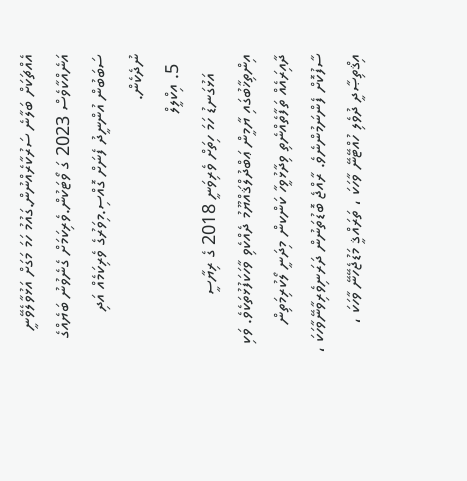އެއްޗަކަށް ބަލާނެ ސަރުކާރެއްނުން.ގައުމު ހަމަ މަގަށް އަޅުވާލެވޭނީ އަނެއްކާވެސް 2023 ގަ ވޯޓަކުން.ވެރިކަމަށް ގެނެވުނު ބަޔެއްގެ ސަބަބުން އުންނީދު ފެނަށް ގޮއްސި.މިވަރުގެ ވެރިކަމެއް އަދި ނުދެކެން.
  5. އިކްލީލް
    އަޅުގަނޑު ހަމަ ހިތަށް ވެރިވަނީ 2018 ގެ ރިޔާސީ އިންތިޚާބުގައި ޔާމީން ޢަބްދުލްޤައްޔޫމު ދެއްކެވި ވާހަކަފުޅުތަކެވެ. ވަކި ދާއިރައެއް ތަފާތެއްނެތި ވިދާޅުވީހާ ކަންކން މިދަނީ ލޯކުރިމަތިން ސާފުކޮށް ފެންނަމުންނެވެ. ރާއްޖެ ބޮޑުތަނުން ދަރަނިވެރިވާނޭވާހަކަ ، އިޤްތިޞާދީ ދުވެލި ހުއްޓޭނޭ ވާހަކަ ، ތަރައްޤީ މަޑުޖެހޭނޭ ވާހަކަ ،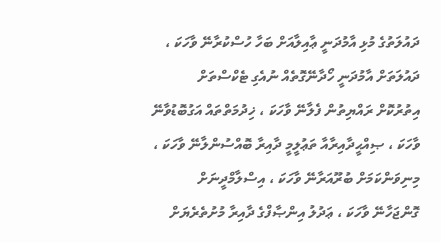ދައުލަތުގެ މުޅި އާމުދަނީ ޢާއިލާއަށް ބަހާ ހުސްކުރާނޭ ވާހަކަ ، ދައުލަތަށް އާމުދަނީ ހޯދާނޭގޮތެއް ނުއެގި ޓެކްސްތަށް އިތުރުކޮށް ރައްޔިތުން ފެލާނޭ ވާހަކަ ، ޚިދުމަތްތައް އަގުބޮޑުވާނޭ ވާހަކަ ، ޞިއްޙީދާއިރާއާ ތަޢުލީމީ ދާއިރާ ބޮއްސުންލާނޭ ވާހަކަ ، މިނިވަންކަމަށް ބުރޫއަރާނޭ ވާހަކަ ، އިސްލާމްދީނަށް ގޮންޖަހާނޭ ވާހަކަ ، ޢަދުލު އިންޞާފްގެ ދާއިރާ މުށުތެރެޔަށް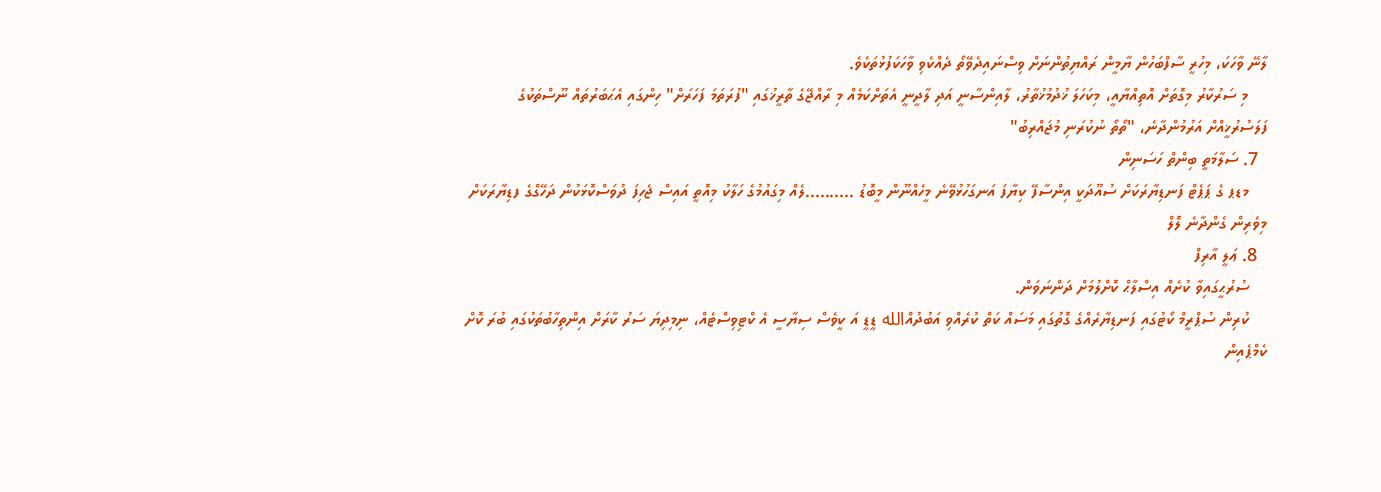ލާނޭ ވާހަކަ، މިހުރީ ސާފްބަހުން ޔާމީން ރައްޔިތުންނަށް ވިސްނައިދެވޭތޯ ދެއްކެވި ވާހަކަފުޅުތަކެވެ.
    މި ސަރުކާރު މިގޮތަށް އޮތިއްޔާއީ، މިކަހަލަ ޚުދުމުޚުތާރު، ލާއިންސާނީ އަދި ލާދީނީ އެތަށްކަމެއް މި ރާއްޖޭގެ ތާރީޚުގައި "ފުރަތަމަ ފަހަރަށް" ހިންގައި އެޙަބަރުތައް ނޫސްތަކުގެ ފަލަސުރުޚީއްށް އަރުމުންދާނެ، "ތޯތޯ ނުކުރަނި މުޖައްރިބު"
  7. ސަލާމަތީ ބިންތް ހަސަނިން
    މޑޕ ގެ ޕަޕެޓް ފަނޑިޔާރަކަށް ސުއޫދަކީ އިންސާފޭ ކިޔާފަ އަނގަހުޅުވޭނެ މީހެއްނޫން މީބޮޑު ..........ލެއް މިގައުމުގެ ހަލާކު މިއޮތީ އައިސް ޖެހިފަ ދުވަސްކޮޅަކުން ދަހޭގްގެ ފޑިޔާރަކަށް މިވެރިން ގެންދާނެ ލޮލް
  8. ޢަލީ އާރިފް
    ސުރުޙީގައިވާ ކުށެއް އިސްލާޙް ކޮށްލުމަށް ދަންނަވަން.
    ކުރިން ސުޕްރީމް ކޯޓުގައި ފަނޑިޔާރެއްގެ ގޮތުގައި މަސައް ކަތް ކުރެއްވި އަބުދުއްالله ޑީޑީ އަ ކީވެސް ސިޔާސީ އެ ކްޓިވިސްޓެއް، ނިމިދިޔަ ސަރު ކާރަށް އިންތިހާބުތަކުގައި ބުރަ ކޮށް ކެމްޕެއިން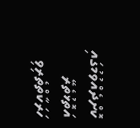ކޮށްދެއްވުމުގައި އަތޮޅުތެރޭ ހަރަކާތްތެރިވި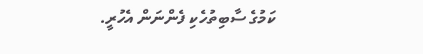ކަމުގެ ސާބިތުހެކި ފެންނަން އެހުރީ.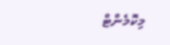މިކޮމެންޓް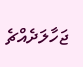ޖަހާލަދެއްޗެ